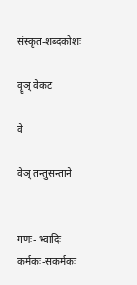संस्कृत-शब्दकोशः

वॄञ् वेकट

वे

वेञ् तन्तुसन्ताने


गणः- भ्वादिः
कर्मकः-सकर्मकः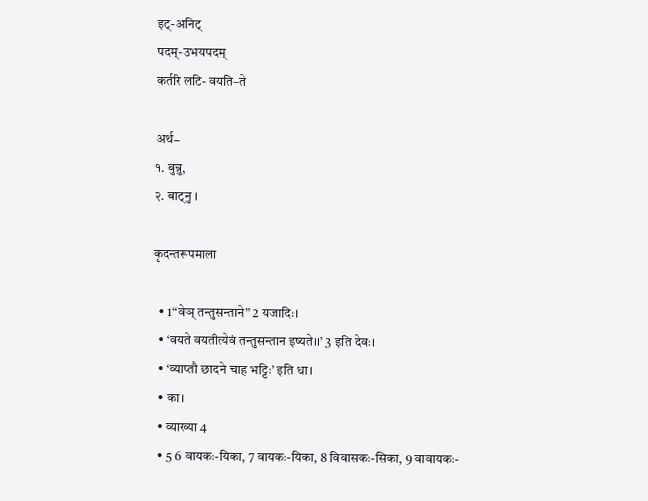इट्-अनिट्
पदम्-उभयपदम्
कर्तरि लटि- वयति–ते

अर्थ−
१. बुन्नु,
२. बाट्नु ।

कृदन्तरूपमाला

  • 1“वेञ् तन्तुसन्ताने” 2 यजादिः।
  • ‘वयते वयतीत्येवं तन्तुसन्तान इष्यते।।’ 3 इति देवः।
  • ‘व्याप्तौ छादने चाह भट्टिः’ इति धा।
  • का।
  • व्याख्या 4
  • 5 6 वायकः-यिका, 7 वायकः-यिका, 8 विवासकः-सिका, 9 वावायकः-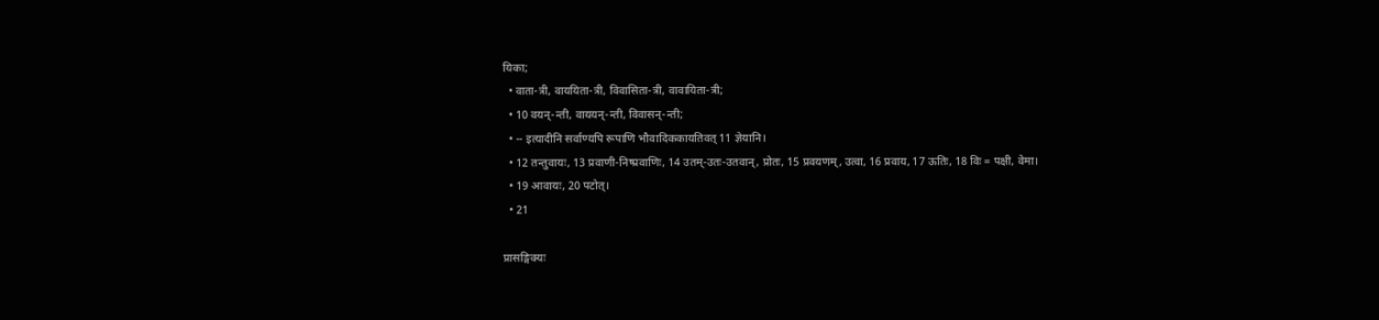यिका;
  • वाता-त्री, वाययिता-त्री, विवासिता-त्री, वावायिता-त्री;
  • 10 वयन्-न्ती, वाययन्-न्ती, विवासन्-न्ती;
  • -- इत्यादीनि सर्वाण्यपि रूपाणि भौवादिककायतिवत् 11 ज्ञेयानि।
  • 12 तन्तुवायः, 13 प्रवाणी-निष्प्रवाणिः, 14 उतम्-उतः-उतवान्, प्रोतः, 15 प्रवयणम्, उत्वा, 16 प्रवाय, 17 ऊतिः, 18 विः = पक्षी, वेमा।
  • 19 आवायः, 20 पटोत्।
  • 21

प्रासङ्गिक्यः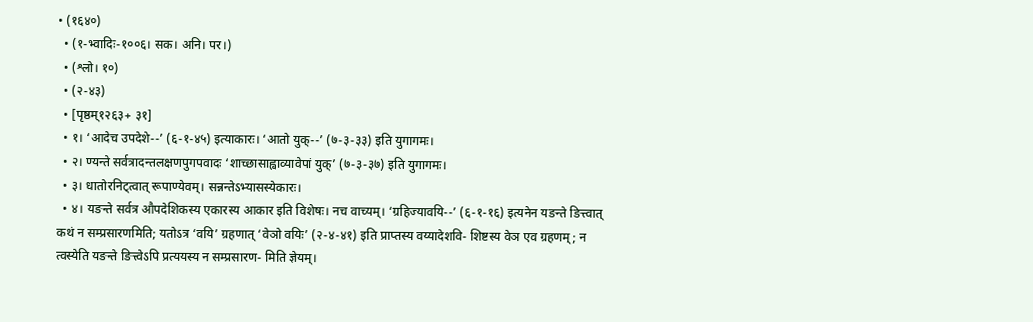• (१६४०)
  • (१-भ्वादिः-१००६। सक। अनि। पर।)
  • (श्लो। १०)
  • (२-४३)
  • [पृष्ठम्१२६३+ ३१]
  • १। ‘आदेच उपदेशे--’ (६-१-४५) इत्याकारः। ‘आतो युक्--’ (७-३-३३) इति युगागमः।
  • २। ण्यन्ते सर्वत्रादन्तलक्षणपुगपवादः ‘शाच्छासाह्वाव्यावेपां युक्’ (७-३-३७) इति युगागमः।
  • ३। धातोरनिट्त्वात् रूपाण्येवम्। सन्नन्तेऽभ्यासस्येकारः।
  • ४। यङन्ते सर्वत्र औपदेशिकस्य एकारस्य आकार इति विशेषः। नच वाच्यम्। ‘ग्रहिज्यावयि--’ (६-१-१६) इत्यनेन यङन्ते ङित्त्वात् कथं न सम्प्रसारणमिति; यतोऽत्र ‘वयि’ ग्रहणात् ‘वेञो वयिः’ (२-४-४१) इति प्राप्तस्य वय्यादेशवि- शिष्टस्य वेञ एव ग्रहणम्; न त्वस्येति यङन्ते ङित्त्वेऽपि प्रत्ययस्य न सम्प्रसारण- मिति ज्ञेयम्।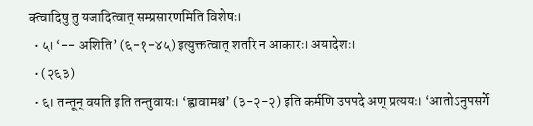क्त्वादिषु तु यजादित्वात् सम्प्रसारणमिति विशेषः।
  • ५। ‘-- अशिति’ (६-१-४५) इत्युक्तत्वात् शतरि न आकारः। अयादेशः।
  • (२६३)
  • ६। तन्तून् वयति इति तन्तुवायः। ‘ह्वावामश्च’ (३-२-२) इति कर्मणि उपपदे अण् प्रत्ययः। ‘आतोऽनुपसर्गे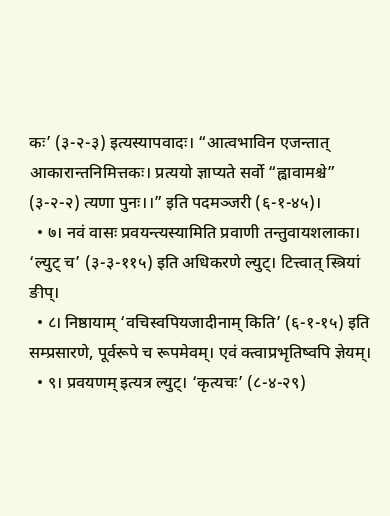कः’ (३-२-३) इत्यस्यापवादः। “आत्वभाविन एजन्तात् आकारान्तनिमित्तकः। प्रत्ययो ज्ञाप्यते सर्वो “ह्वावामश्चे” (३-२-२) त्यणा पुनः।।” इति पदमञ्जरी (६-१-४५)।
  • ७। नवं वासः प्रवयन्त्यस्यामिति प्रवाणी तन्तुवायशलाका। ‘ल्युट् च’ (३-३-११५) इति अधिकरणे ल्युट्। टित्त्वात् स्त्रियां ङीप्।
  • ८। निष्ठायाम् ‘वचिस्वपियजादीनाम् किति’ (६-१-१५) इति सम्प्रसारणे, पूर्वरूपे च रूपमेवम्। एवं क्त्वाप्रभृतिष्वपि ज्ञेयम्।
  • ९। प्रवयणम् इत्यत्र ल्युट्। ‘कृत्यचः’ (८-४-२९)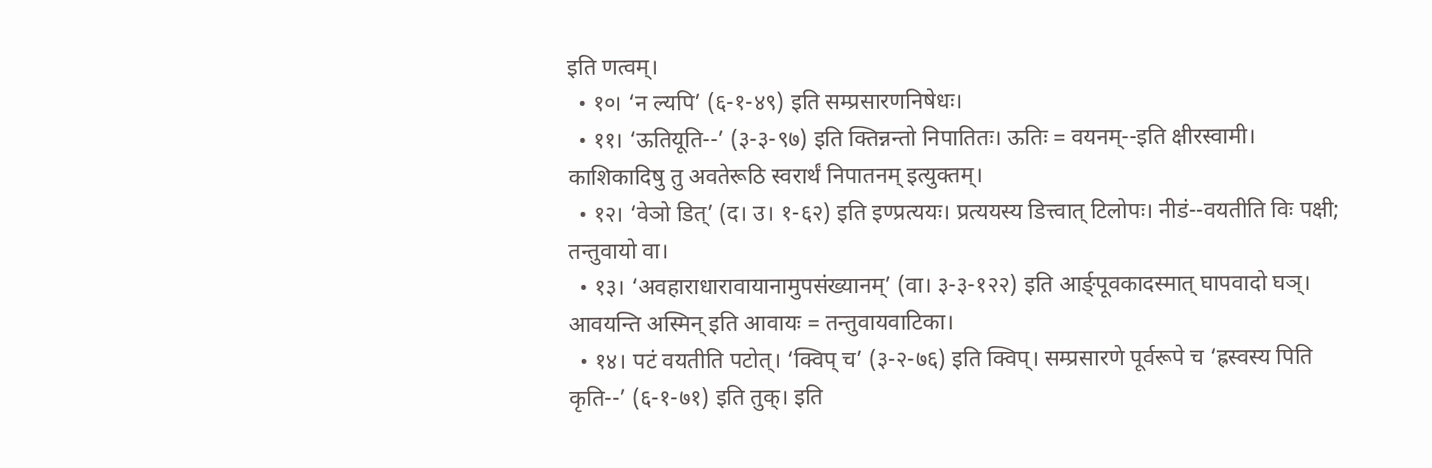इति णत्वम्।
  • १०। ‘न ल्यपि’ (६-१-४९) इति सम्प्रसारणनिषेधः।
  • ११। ‘ऊतियूति--’ (३-३-९७) इति क्तिन्नन्तो निपातितः। ऊतिः = वयनम्--इति क्षीरस्वामी। काशिकादिषु तु अवतेरूठि स्वरार्थं निपातनम् इत्युक्तम्।
  • १२। ‘वेञो डित्’ (द। उ। १-६२) इति इण्प्रत्ययः। प्रत्ययस्य डित्त्वात् टिलोपः। नीडं--वयतीति विः पक्षी; तन्तुवायो वा।
  • १३। ‘अवहाराधारावायानामुपसंख्यानम्’ (वा। ३-३-१२२) इति आर्ङ्पूवकादस्मात् घापवादो घञ्। आवयन्ति अस्मिन् इति आवायः = तन्तुवायवाटिका।
  • १४। पटं वयतीति पटोत्। ‘क्विप् च’ (३-२-७६) इति क्विप्। सम्प्रसारणे पूर्वरूपे च ‘ह्रस्वस्य पिति कृति--’ (६-१-७१) इति तुक्। इति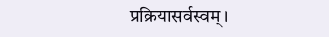प्रक्रियासर्वस्वम्।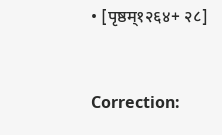• [पृष्ठम्१२६४+ २८]



Correction: